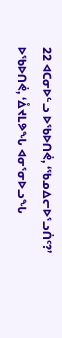22 ᐊᑕᓂᐅᓪᓗ ᐅᖃᐅᑎᕚ, ‘ᖃᓄᐃᓕᐅᕐᓗᑏᑦ?’ ᐅᖃᐅᑎᕚ, ‘ᐂᔪᒪᕗᖓ ᐊᓂᕐᓂᐅᓗᖓ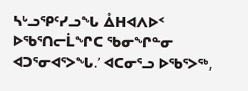ᓴᒡᓗᕿᑦᓯᓗᖓ ᐂᕼᐊᐱᐅᑉ ᐅᖃᕐᑎᓕᒫᖏᑕ ᖃᓂᖏᓐᓂ ᐊᑐᕐᓂᐊᕐᐳᖓ.’ ᐊᑕᓂᕐᓗ ᐅᖃᕐᐳᖅ,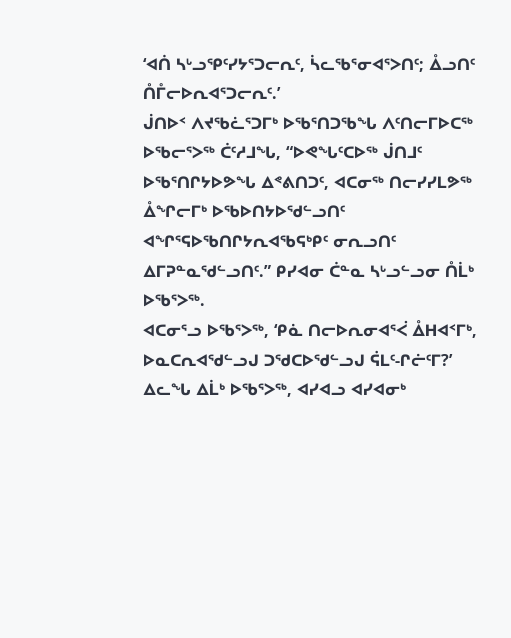‘ᐊᑏ ᓴᒡᓗᕿᑦᓯᔭᕐᑐᓕᕆᑦ, ᓵᓚᖃᕐᓂᐊᕐᐳᑎᑦ; ᐂᓗᑎᑦ ᑍᒤᓕᐅᕆᐊᕐᑐᓕᕆᑦ.’
ᒎᑎᐅᑉ ᐱᔪᖃᓛᕐᑐᒥᒃ ᐅᖃᕐᑎᑐᖃᖓ ᐱᑦᑎᓕᒥᐅᑕᖅ ᐅᖃᓕᕐᐳᖅ ᑖᑦᓱᒧᖓ, “ᐅᕙᖓᑦᑕᐅᖅ ᒎᑎᒧᑦ ᐅᖃᕐᑎᒋᔭᐅᕗᖓ ᐃᕝᕕᑎᑐᑦ, ᐊᑕᓂᖅ ᑎᓕᓯᓯᒪᕗᖅ ᐂᖏᓕᒥᒃ ᐅᖃᐅᑎᔭᐅᖁᓪᓗᑎᑦ ᐊᖏᕐᕋᐅᖃᑎᒋᔭᕆᐊᖃᕋᒃᑭᑦ ᓂᕆᓗᑎᑦ ᐃᒥᕈᓐᓇᖁᓪᓗᑎᑦ.” ᑭᓯᐊᓂ ᑖᓐᓇ ᓴᒡᓗᓪᓗᓂ ᑍᒫᒃ ᐅᖃᕐᐳᖅ.
ᐊᑕᓂᕐᓗ ᐅᖃᕐᐳᖅ, ‘ᑭᓈ ᑎᓕᐅᕆᓂᐊᕐᐹ ᐂᕼᐊᑉᒥᒃ, ᐅᓇᑕᕆᐊᖁᓪᓗᒍ ᑐᖁᑕᐅᖁᓪᓗᒍ ᕌᒪᑦ-ᒋᓖᑦᒥ?’ ᐃᓚᖓ ᐃᒫᒃ ᐅᖃᕐᐳᖅ, ᐊᓯᐊᓗ ᐊᓯᐊᓂᒃ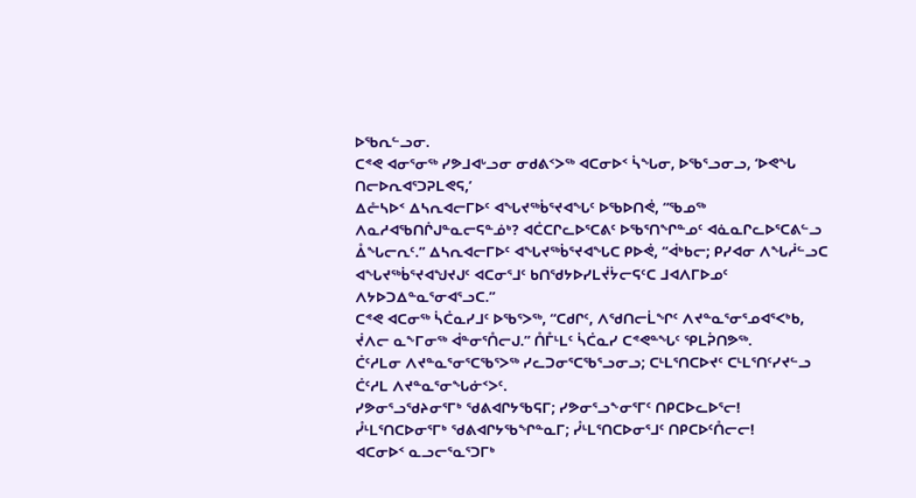ᐅᖃᕆᓪᓗᓂ.
ᑕᕝᕙ ᐊᓂᕐᓂᖅ ᓯᕗᒧᐊᒡᓗᓂ ᓂᑯᕕᑉᐳᖅ ᐊᑕᓂᐅᑉ ᓵᖓᓂ, ᐅᖃᕐᓗᓂᓗ, ‘ᐅᕙᖓ ᑎᓕᐅᕆᐊᕐᑐᕈᒪᕙᕋ,’
ᐃᓔᓴᐅᑉ ᐃᓴᕆᐊᓕᒥᐅᑦ ᐊᖓᔪᖅᑳᕐᔪᐊᖓᑦ ᐅᖃᐅᑎᕚ, “ᖃᓄᖅ ᐱᓇᓱᐊᖃᑎᒌᒍᓐᓇᓕᕋᓐᓅᒃ? ᐊᑖᑕᒋᓚᐅᕐᑕᕕᑦ ᐅᖃᕐᑎᖏᓐᓄᑦ ᐊᓈᓇᒋᓚᐅᕐᑕᕕᓪᓗ ᐂᖓᓕᕆᑦ.” ᐃᓴᕆᐊᓕᒥᐅᑦ ᐊᖓᔪᖅᑳᕐᔪᐊᖓᑕ ᑭᐅᕚ, “ᐋᒃᑲᓕ; ᑭᓯᐊᓂ ᐱᖓᓲᓪᓗᑕ ᐊᖓᔪᖅᑳᕐᔪᐊᖑᔪᒍᑦ ᐊᑕᓂᕐᒧᑦ ᑲᑎᖁᔭᐅᓯᒪᔫᔮᓕᕋᑦᑕ ᒧᐊᐱᒥᐅᓄᑦ ᐱᔭᐅᑐᐃᓐᓇᕐᓂᐊᕐᓗᑕ.”
ᑕᕝᕙ ᐊᑕᓂᖅ ᓵᑖᓇᓯᒧᑦ ᐅᖃᕐᐳᖅ, “ᑕᑯᒋᑦ, ᐱᖁᑎᓕᒫᖏᑦ ᐱᔪᓐᓇᕐᓂᕐᓄᐊᕐᐸᒃᑲ, ᔫᐱᓕ ᓇᖕᒥᓂᖅ ᐋᓐᓂᕐᑍᓕᒍ.” ᑍᒤᒻᒪᑦ ᓵᑖᓇᓯ ᑕᕝᕙᓐᖓᑦ ᕿᒪᕉᑎᕗᖅ.
ᑖᑦᓱᒪᓂ ᐱᔪᓐᓇᕐᓂᕐᑕᖃᕐᐳᖅ ᓯᓚᑐᓂᕐᑕᖃᕐᓗᓂᓗ; ᑕᒻᒪᕐᑎᑕᐅᔪᑦ ᑕᒻᒪᕐᑎᑦᓯᔪᓪᓗ ᑖᑦᓱᒪ ᐱᔪᓐᓇᕐᓂᖓᓃᑉᐳᑦ.
ᓯᕗᓂᕐᓗᖁᔨᓂᕐᒥᒃ ᖁᕕᐊᒋᔭᖃᕋᒥ; ᓯᕗᓂᕐᓗᖕᓂᕐᒥᑦ ᑎᑭᑕᐅᓚᐅᕐᓕ! ᓮᒻᒪᕐᑎᑕᐅᓂᕐᒥᒃ ᖁᕕᐊᒋᔭᖃᖏᓐᓇᒥ; ᓮᒻᒪᕐᑎᑕᐅᓂᕐᒧᑦ ᑎᑭᑕᐅᑦᑍᓕᓕ!
ᐊᑕᓂᐅᑉ ᓇᓗᓕᕐᓇᕐᑐᒥᒃ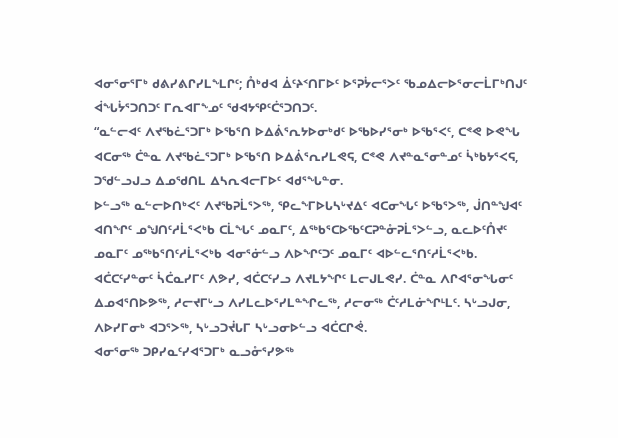ᐊᓂᕐᓂᕐᒥᒃ ᑯᕕᓯᕕᒋᓯᒪᖕᒪᒋᑦ; ᑍᒃᑯᐊ ᐄᑦᔨᑉᑎᒥᐅᑦ ᐅᕐᕈᔮᓕᕐᐳᑦ ᖃᓄᐃᓕᐅᕐᓂᓕᒫᒥᒃᑎᒍᑦ ᐋᖓᔮᕐᑐᑎᑐᑦ ᒥᕆᐊᒥᖕᓄᑦ ᖁᐊᔭᕿᑦᑖᕐᑐᑎᑐᑦ.
“ᓇᓪᓕᐊᑦ ᐱᔪᖃᓛᕐᑐᒥᒃ ᐅᖃᕐᑎ ᐅᐃᕖᕐᕆᔭᐅᓂᒃᑯᑦ ᐅᖃᐅᓯᕐᓂᒃ ᐅᖃᕐᐸᑦ, ᑕᕝᕙ ᐅᕙᖓ ᐊᑕᓂᖅ ᑖᓐᓇ ᐱᔪᖃᓛᕐᑐᒥᒃ ᐅᖃᕐᑎ ᐅᐃᕖᕐᕆᓯᒪᕙᕋ, ᑕᕝᕙ ᐱᔪᓐᓇᕐᓂᓐᓄᑦ ᓵᒃᑲᔭᕐᐸᕋ, ᑐᖁᓪᓗᒍᓗ ᐃᓄᖁᑎᒪ ᐃᓴᕆᐊᓕᒥᐅᑦ ᐊᑯᕐᖓᓐᓂ.
ᐅᓪᓗᖅ ᓇᓪᓕᐅᑎᒃᐸᑦ ᐱᔪᖃᕈᒫᕐᐳᖅ, ᕿᓚᖕᒥᐅᒐᓴᒡᔪᐃᑦ ᐊᑕᓂᖓᑦ ᐅᖃᕐᐳᖅ, ᒎᑎᓐᖑᐊᑦ ᐊᑎᖏᑦ ᓄᖑᑎᑦᓱᒫᕐᐸᒃᑲ ᑕᒫᖓᑦ ᓄᓇᒥᑦ, ᐃᖅᑲᕐᑕᐅᖃᑦᑕᕈᓐᓁᕈᒫᕐᐳᓪᓗ, ᓇᓚᐅᑦᑍᔪᑦ ᓄᓇᒥᑦ ᓄᖅᑲᕐᑎᑦᓱᒫᕐᐸᒃᑲ ᐊᓂᕐᓃᓪᓗ ᐱᐅᖏᑦᑐᑦ ᓄᓇᒥᑦ ᐊᐅᓪᓚᕐᑎᑦᓱᒫᕐᐸᒃᑲ.
ᐊᑖᑕᑦᓯᓐᓂᑦ ᓵᑖᓇᓯᒥᑦ ᐱᕗᓯ, ᐊᑖᑕᑦᓯᓗ ᐱᔪᒪᔭᖏᑦ ᒪᓕᒍᒪᕙᓯ. ᑖᓐᓇ ᐱᒋᐊᕐᓂᖓᓂᑦ ᐃᓄᐊᕐᑎᐅᕗᖅ, ᓱᓕᔪᒥᒡᓗ ᐱᓯᒪᓚᐅᕐᓯᒪᓐᖏᓚᖅ, ᓱᓕᓂᖅ ᑖᑦᓱᒪᓃᖏᒻᒪᑦ. ᓴᒡᓗᒍᓂ, ᐱᐅᓯᒥᓂᒃ ᐊᑐᕐᐳᖅ, ᓴᒡᓗᑐᔫᒐᒥ ᓴᒡᓗᓂᐅᓪᓗ ᐊᑖᑕᒋᕚ.
ᐊᓂᕐᓂᖅ ᑐᑭᓯᓇᑦᓯᐊᕐᑐᒥᒃ ᓇᓗᓁᕐᓯᕗᖅ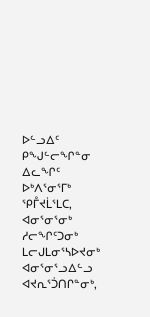ᐅᓪᓗᐃᑦ ᑭᖑᓪᓕᖏᓐᓂ ᐃᓚᖏᑦ ᐅᒃᐱᕐᓂᕐᒥᒃ ᕿᒤᔪᒫᕐᒪᑕ, ᐊᓂᕐᓂᕐᓂᒃ ᓱᓕᖏᑦᑐᓂᒃ ᒪᓕᒍᒪᓂᕐᓴᐅᔪᓂᒃ ᐊᓂᕐᓂᕐᓗᐃᓪᓗ ᐊᔪᕆᕐᑑᑎᒋᓐᓂᒃ,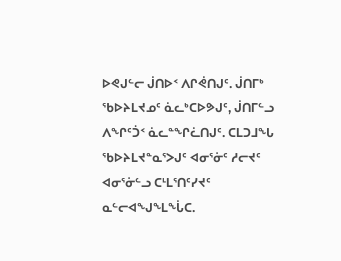ᐅᕙᒍᓪᓕ ᒎᑎᐅᑉ ᐱᒋᕚᑎᒍᑦ. ᒎᑎᒥᒃ ᖃᐅᔨᒪᔪᓄᑦ ᓈᓚᒃᑕᐅᕗᒍᑦ, ᒎᑎᒥᓪᓗ ᐱᖏᑦᑑᑉ ᓈᓚᓐᖏᓛᑎᒍᑦ. ᑕᒪᑐᒧᖓ ᖃᐅᔨᒪᔪᓐᓇᕐᐳᒍᑦ ᐊᓂᕐᓃᑦ ᓱᓕᔪᑦ ᐊᓂᕐᓃᓪᓗ ᑕᒻᒪᕐᑎᑦᓯᔪᑦ ᓇᓪᓕᐊᖑᖕᒪᖔᑕ.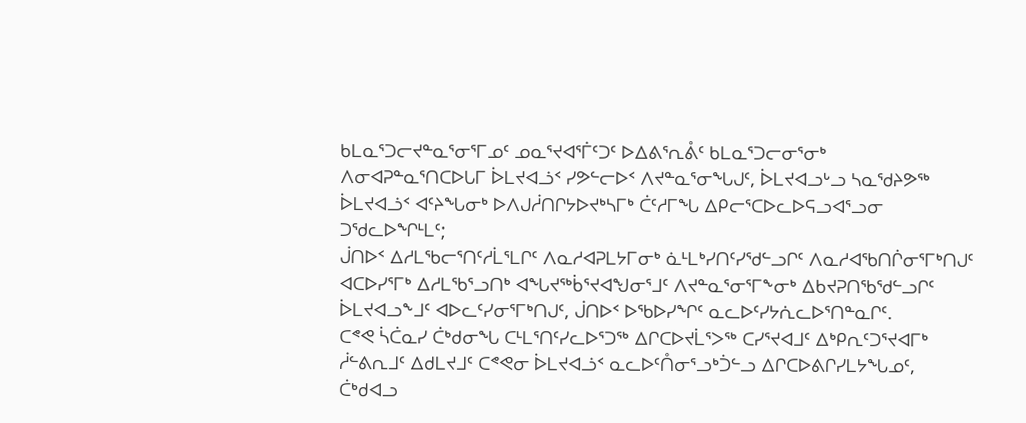ᑲᒪᓇᕐᑐᓕᔪᓐᓇᕐᓂᕐᒥᓄᑦ ᓄᓇᕐᔪᐊᕐᒦᑦᑐᑦ ᐅᐃᕕᕐᕆᕔᑦ ᑲᒪᓇᕐᑐᓕᓂᕐᓂᒃ ᐱᓂᐊᕈᓐᓇᕐᑎᑕᐅᒐᒥ ᐆᒪᔪᐊᓘᑉ ᓯᕗᓪᓕᐅᑉ ᐱᔪᓐᓇᕐᓂᖓᒍᑦ, ᐆᒪᔪᐊᓗᒡᓗ ᓴᓇᖁᔨᕗᖅ ᐆᒪᔪᐊᓘᑉ ᐊᑦᔨᖓᓂᒃ ᐅᐱᒍᓲᑎᒋᔭᐅᔪᒃᓴᒥᒃ ᑖᑦᓱᒥᖓ ᐃᑭᓕᕐᑕᐅᓚᐅᕋᓗᐊᕐᓗᓂ ᑐᖁᓚᐅᖏᒻᒪᑦ;
ᒎᑎᐅᑉ ᐃᓱᒪᖃᓕᕐᑎᑦᓱᒫᕐᒪᒋᑦ ᐱᓇᓱᐊᕈᒪᔭᒥᓂᒃ ᓈᒻᒪᒃᓯᑎᑦᓯᖁᓪᓗᒋᑦ ᐱᓇᓱᐊᖃᑎᒌᓂᕐᒥᒃᑎᒍᑦ ᐊᑕᐅᓯᕐᒥᒃ ᐃᓱᒪᖃᕐᓗᑎᒃ ᐊᖓᔪᖅᑳᕐᔪᐊᖑᓂᕐᒧᑦ ᐱᔪᓐᓇᕐᓂᕐᒥᖕᓂᒃ ᐃᑲᔪᕈᑎᖃᖁᓪᓗᒋᑦ ᐆᒪᔪᐊᓗᖕᒧᑦ ᐊᐅᓚᑦᓯᓂᕐᒥᒃᑎᒍᑦ, ᒎᑎᐅᑉ ᐅᖃᐅᓯᖏᑦ ᓇᓚᐅᑦᓯᔭᕇᓚᐅᕐᑎᓐᓇᒋᑦ.
ᑕᕝᕙ ᓵᑖᓇᓯ ᑖᒃᑯᓂᖓ ᑕᒻᒪᕐᑎᑦᓯᓚᐅᕐᑐᖅ ᐃᒋᑕᐅᔪᒫᕐᐳᖅ ᑕᓯᕐᔪᐊᒧᑦ ᐃᒃᑭᕆᑦᑐᕐᔪᐊᒥᒃ ᓲᓪᕕᕆᒧᑦ ᐃᑯᒪᔪᒧᑦ ᑕᕝᕙᓂ ᐆᒪᔪᐊᓘᑉ ᓇᓚᐅᑦᑍᓂᕐᓗᒃᑑᓪᓗ ᐃᒋᑕᐅᕕᒋᓯᒪᔭᖓᓄᑦ, ᑖᒃᑯᐊᓗ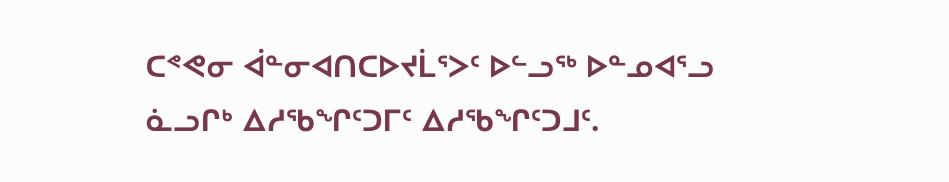ᑕᕝᕙᓂ ᐋᓐᓂᐊᑎᑕᐅᔪᒫᕐᐳᑦ ᐅᓪᓗᖅ ᐅᓐᓄᐊᕐᓗ ᓈᓗᒋᒃ ᐃᓱᖃᖏᑦᑐᒥᑦ ᐃᓱᖃᖏᑦᑐᒧᑦ.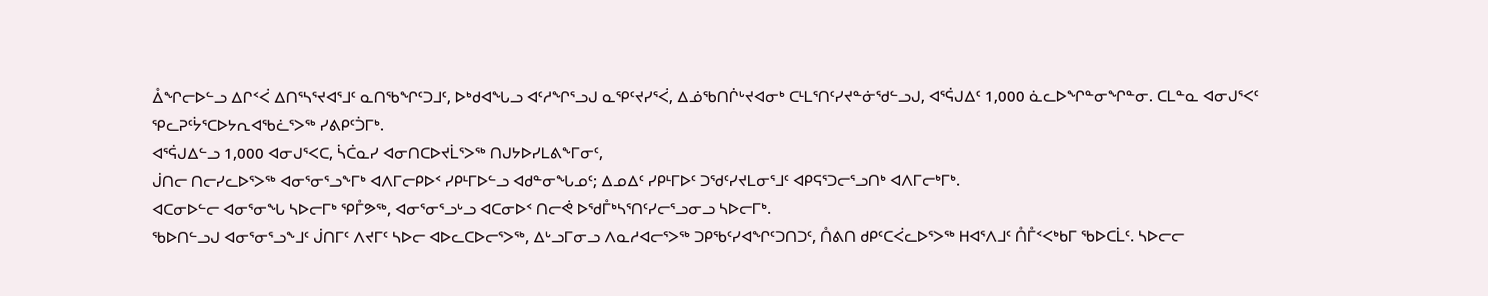ᐂᖏᓕᐅᓪᓗ ᐃᒋᑉᐹ ᐃᑎᕐᓴᕐᔪᐊᕐᒧᑦ ᓇᑎᖃᖏᑦᑐᒧᑦ, ᐅᒃᑯᐊᖓᓗ ᐊᑦᓱᖏᕐᓗᒍ ᓇᕿᑦᔪᓯᕐᐹ, ᐃᓅᖃᑎᒌᒡᔪᐊᓂᒃ ᑕᒻᒪᕐᑎᑦᓯᔪᓐᓃᖁᓪᓗᒍ, ᐊᕐᕌᒍᐃᑦ 1,000 ᓈᓚᐅᖏᓐᓂᖏᓐᓂ. ᑕᒪᓐᓇ ᐊᓂᒍᕐᐸᑦ ᕿᓚᕈᑦᔮᕐᑕᐅᔭᕆᐊᖃᓛᕐᐳᖅ ᓯᕕᑭᑦᑑᒥᒃ.
ᐊᕐᕌᒍᐃᓪᓗ 1,000 ᐊᓂᒍᕐᐸᑕ, ᓵᑖᓇᓯ ᐊᓂᑎᑕᐅᔪᒫᕐᐳᖅ ᑎᒍᔭᐅᓯᒪᕕᖕᒥᓂᑦ,
ᒎᑎᓕ ᑎᓕᓯᓚᐅᕐᐳᖅ ᐊᓂᕐᓂᕐᓗᖕᒥᒃ ᐊᐱᒥᓕᑭᐅᑉ ᓯᑭᒻᒥᐅᓪᓗ ᐊᑯᓐᓂᖓᓄᑦ; ᐃᓄᐃᑦ ᓯᑭᒻᒥᐅᑦ ᑐᖁᑦᓯᔪᒪᓂᕐᒧᑦ ᐊᑭᕋᕐᑐᓕᕐᓗᑎᒃ ᐊᐱᒥᓕᒃᒥᒃ.
ᐊᑕᓂᐅᓪᓕ ᐊᓂᕐᓂᖓ ᓴᐅᓕᒥᒃ ᕿᒤᕗᖅ, ᐊᓂᕐᓂᕐᓗᒡᓗ ᐊᑕᓂᐅᑉ ᑎᓕᕚ ᐅᖁᒤᒃᓴᕐᑎᑦᓯᓕᕐᓗᓂᓗ ᓴᐅᓕᒥᒃ.
ᖃᐅᑎᓪᓗᒍ ᐊᓂᕐᓂᕐᓗᖕᒧᑦ ᒎᑎᒥᑦ ᐱᔪᒥᑦ ᓴᐅᓕ ᐊᐅᓚᑕᐅᓕᕐᐳᖅ, ᐃᒡᓗᒥᓂᓗ ᐱᓇᓱᐊᓕᕐᐳᖅ ᑐᑭᖃᑦᓯᐊᖏᑦᑐᑎᑐᑦ, ᑍᕕᑎ ᑯᑭᑦᑕᐹᓚᐅᕐᐳᖅ ᕼᐊᕐᐱᒧᑦ ᑍᒤᑉᐸᒃᑲᒥ ᖃᐅᑕᒫᑦ. ᓴᐅᓕᓕ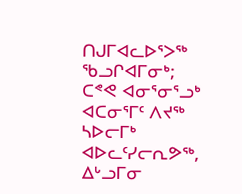ᑎᒍᒥᐊᓚᐅᕐᐳᖅ ᖃᓗᒋᐊᒥᓂᒃ;
ᑕᕝᕙ ᐊᓂᕐᓂᕐᓗᒃ ᐊᑕᓂᕐᒥᑦ ᐱᔪᖅ ᓴᐅᓕᒥᒃ ᐊᐅᓚᑦᓯᓕᕆᕗᖅ, ᐃᒡᓗᒥᓂ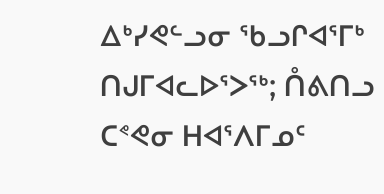ᐃᒃᓯᕙᓪᓗᓂ ᖃᓗᒋᐊᕐᒥᒃ ᑎᒍᒥᐊᓚᐅᕐᐳᖅ; ᑍᕕᑎᓗ ᑕᕝᕙᓂ ᕼᐊᕐᐱᒥᓄᑦ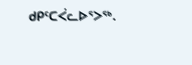ᑯᑭᑦᑕᐹᓚᐅᕐᐳᖅ.